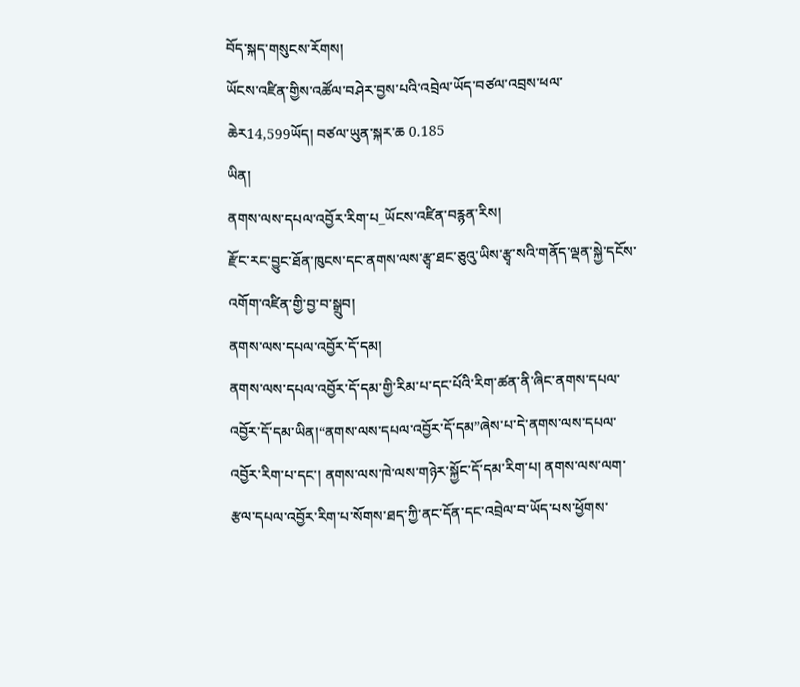བོད་སྐད་གསུངས་རོགས།
ཡོངས་འཛིན་གྱིས་འཚོལ་བཤེར་བྱས་པའི་འབྲེལ་ཡོད་བཙལ་འབྲས་ཕལ་ཆེར14,599ཡོད། བཙལ་ཡུན་སྐར་ཆ 0.185
ཡིན།
ནགས་ལས་དཔལ་འབྱོར་རིག་པ_ཡོངས་འཛིན་བརྙན་རིས།
རྫོང་རང་བྱུང་ཐོན་ཁུངས་དང་ནགས་ལས་རྩྭ་ཐང་ཅུའུ་ཡིས་རྩྭ་སའི་གནོད་ལྡན་སྐྱེ་དངོས་འགོག་འཛིན་གྱི་བྱ་བ་སྒྲུབ།
ནགས་ལས་དཔལ་འབྱོར་དོ་དམ།
ནགས་ལས་དཔལ་འབྱོར་དོ་དམ་གྱི་རིམ་པ་དང་པོའི་རིག་ཚན་ནི་ཞིང་ནགས་དཔལ་འབྱོར་དོ་དམ་ཡིན།“ནགས་ལས་དཔལ་འབྱོར་དོ་དམ”ཞེས་པ་དེ་ནགས་ལས་དཔལ་འབྱོར་རིག་པ་དང་། ནགས་ལས་ཁེ་ལས་གཉེར་སྐྱོང་དོ་དམ་རིག་པ། ནགས་ལས་ལག་རྩལ་དཔལ་འབྱོར་རིག་པ་སོགས་ཐད་ཀྱི་ནང་དོན་དང་འབྲེལ་བ་ཡོད་པས་ཕྱོགས་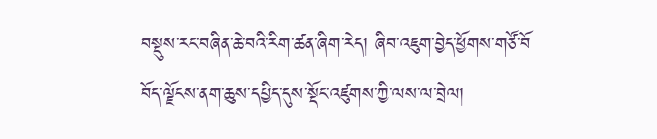བསྡུས་རང་བཞིན་ཆེ་བའི་རིག་ཚན་ཞིག་རེད། ཞིབ་འཇུག་བྱེད་ཕྱོགས་གཙོ་བོ
བོད་ལྗོངས་ནག་ཆུས་དཔྱིད་དུས་སྡོང་འཛུགས་ཀྱི་ལས་ལ་བྲེལ།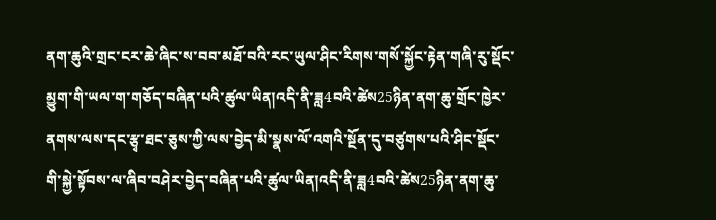ནག་ཆུའི་གྲང་ངར་ཆེ་ཞིང་ས་བབ་མཐོ་བའི་རང་ཡུལ་ཤིང་རིགས་གསོ་སྐྱོང་རྟེན་གཞི་རུ་སྡོང་མྱུག་གི་ཡལ་ག་གཅོད་བཞིན་པའི་ཚུལ་ཡིན།འདི་ནི་ཟླ4བའི་ཚེས25ཉིན་ནག་ཆུ་གྲོང་ཁྱེར་ནགས་ལས་དང་རྩྭ་ཐང་ཅུས་ཀྱི་ལས་བྱེད་མི་སྣས་ལོ་འགའི་སྔོན་དུ་བཙུགས་པའི་ཤིང་སྡོང་གི་སྐྱེ་སྟོབས་ལ་ཞིབ་བཤེར་བྱེད་བཞིན་པའི་ཚུལ་ཡིན།འདི་ནི་ཟླ4བའི་ཚེས25ཉིན་ནག་ཆུ་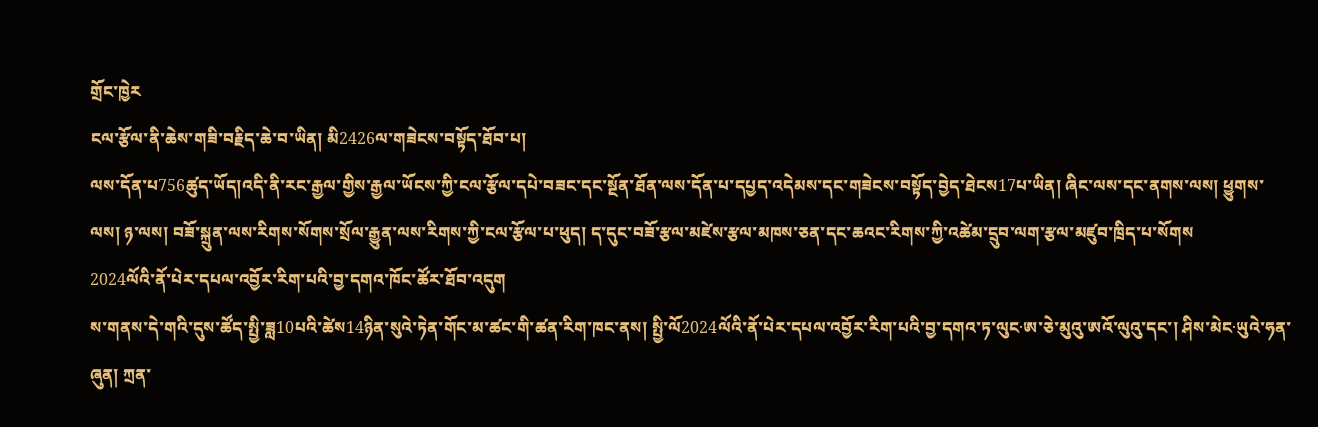གྲོང་ཁྱེར
ངལ་རྩོལ་ནི་ཆེས་གཟི་བརྗིད་ཆེ་བ་ཡིན། མི2426ལ་གཟེངས་བསྟོད་ཐོབ་པ།
ལས་དོན་པ756ཚུད་ཡོད།འདི་ནི་རང་རྒྱལ་གྱིས་རྒྱལ་ཡོངས་ཀྱི་ངལ་རྩོལ་དཔེ་བཟང་དང་སྔོན་ཐོན་ལས་དོན་པ་དཔྱད་འདེམས་དང་གཟེངས་བསྟོད་བྱེད་ཐེངས17པ་ཡིན། ཞིང་ལས་དང་ནགས་ལས། ཕྱུགས་ལས། ཉ་ལས། བཟོ་སྐྲུན་ལས་རིགས་སོགས་སྲོལ་རྒྱུན་ལས་རིགས་ཀྱི་ངལ་རྩོལ་པ་ཕུད། ད་དུང་བཟོ་རྩལ་མཛེས་རྩལ་མཁས་ཅན་དང་ཆའང་རིགས་ཀྱི་འཚེམ་དྲུབ་ལག་རྩལ་མཛུབ་ཁྲིད་པ་སོགས
2024ལོའི་ནོ་པེར་དཔལ་འབྱོར་རིག་པའི་བྱ་དགའ་ཁོང་ཚོར་ཐོབ་འདུག
ས་གནས་དེ་གའི་དུས་ཚོད་སྤྱི་ཟླ10པའི་ཚེས14ཉིན་སུའེ་ཏེན་གོང་མ་ཚང་གི་ཚན་རིག་ཁང་ནས། སྤྱི་ལོ2024ལོའི་ནོ་པེར་དཔལ་འབྱོར་རིག་པའི་བྱ་དགའ་ཏ་ལུང·ཨ་ཅེ་མུའུ་ཨའོ་ལུའུ་དང་། ཤིས་མེང·ཡུའེ་ཧན་ཞུན། ཀྲན་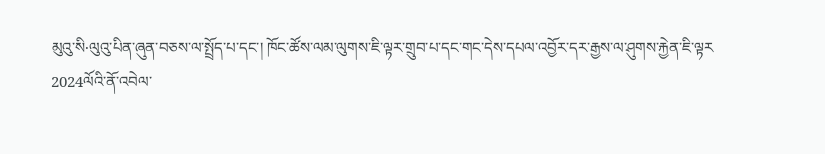མུའུ་སི·ལུའུ་པིན་ཞུན་བཅས་ལ་སྤྲོད་པ་དང་། ཁོང་ཚོས་ལམ་ལུགས་ཇི་ལྟར་གྲུབ་པ་དང་གང་དེས་དཔལ་འབྱོར་དར་རྒྱས་ལ་ཤུགས་རྐྱེན་ཇི་ལྟར
2024ལོའི་ནོ་འབེལ་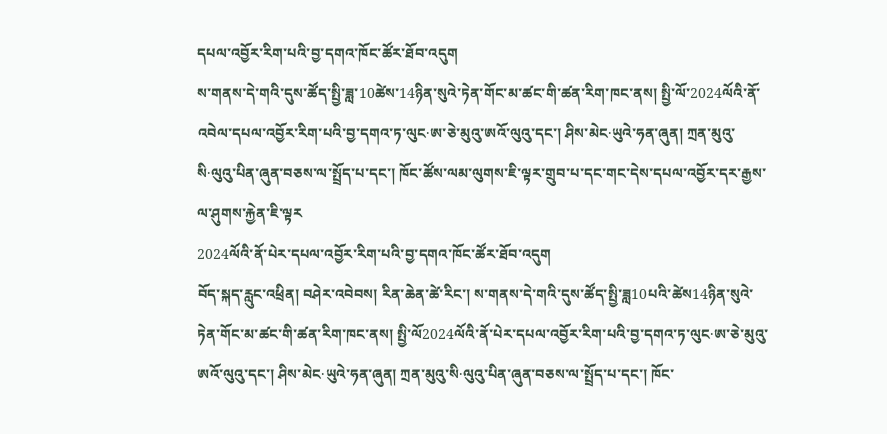དཔལ་འབྱོར་རིག་པའི་བྱ་དགའ་ཁོང་ཚོར་ཐོབ་འདུག
ས་གནས་དེ་གའི་དུས་ཚོད་སྤྱི་ཟླ་10ཚེས་14ཉིན་སུའེ་ཏེན་གོང་མ་ཚང་གི་ཚན་རིག་ཁང་ནས། སྤྱི་ལོ་2024ལོའི་ནོ་འབེལ་དཔལ་འབྱོར་རིག་པའི་བྱ་དགའ་ཏ་ལུང·ཨ་ཅེ་མུའུ་ཨའོ་ལུའུ་དང་། ཤིས་མེང·ཡུའེ་ཧན་ཞུན། ཀྲན་མུའུ་སི·ལུའུ་པིན་ཞུན་བཅས་ལ་སྤྲོད་པ་དང་། ཁོང་ཚོས་ལམ་ལུགས་ཇི་ལྟར་གྲུབ་པ་དང་གང་དེས་དཔལ་འབྱོར་དར་རྒྱས་ལ་ཤུགས་རྐྱེན་ཇི་ལྟར
2024ལོའི་ནོ་པེར་དཔལ་འབྱོར་རིག་པའི་བྱ་དགའ་ཁོང་ཚོར་ཐོབ་འདུག
བོད་སྐད་རླུང་འཕྲིན། བཤེར་འབེབས། རིན་ཆེན་ཚེ་རིང་། ས་གནས་དེ་གའི་དུས་ཚོད་སྤྱི་ཟླ10པའི་ཚེས14ཉིན་སུའེ་ཏེན་གོང་མ་ཚང་གི་ཚན་རིག་ཁང་ནས། སྤྱི་ལོ2024ལོའི་ནོ་པེར་དཔལ་འབྱོར་རིག་པའི་བྱ་དགའ་ཏ་ལུང·ཨ་ཅེ་མུའུ་ཨའོ་ལུའུ་དང་། ཤིས་མེང·ཡུའེ་ཧན་ཞུན། ཀྲན་མུའུ་སི·ལུའུ་པིན་ཞུན་བཅས་ལ་སྤྲོད་པ་དང་། ཁོང་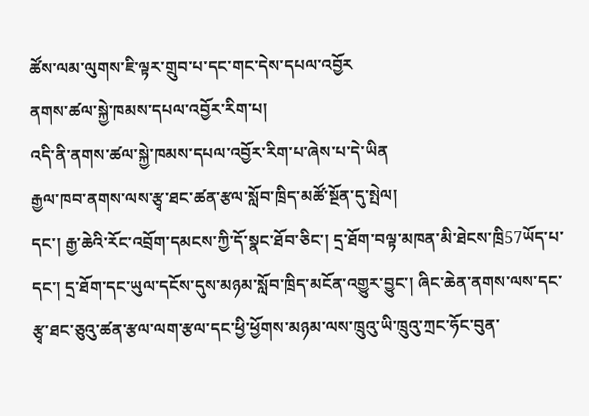ཚོས་ལམ་ལུགས་ཇི་ལྟར་གྲུབ་པ་དང་གང་དེས་དཔལ་འབྱོར
ནགས་ཚལ་སྐྱེ་ཁམས་དཔལ་འབྱོར་རིག་པ།
འདི་ནི་ནགས་ཚལ་སྐྱེ་ཁམས་དཔལ་འབྱོར་རིག་པ་ཞེས་པ་དེ་ཡིན
རྒྱལ་ཁབ་ནགས་ལས་རྩྭ་ཐང་ཚན་རྩལ་སློབ་ཁྲིད་མཚོ་སྔོན་དུ་སྤེལ།
དང་། རྒྱ་ཆེའི་རོང་འབྲོག་དམངས་ཀྱི་དོ་སྣང་ཐོབ་ཅིང་། དྲ་ཐོག་བལྟ་མཁན་མི་ཐེངས་ཁྲི57ཡོད་པ་དང་། དྲ་ཐོག་དང་ཡུལ་དངོས་དུས་མཉམ་སློབ་ཁྲིད་མངོན་འགྱུར་བྱུང་། ཞིང་ཆེན་ནགས་ལས་དང་རྩྭ་ཐང་ཅུའུ་ཚན་རྩལ་ལག་རྩལ་དང་ཕྱི་ཕྱོགས་མཉམ་ལས་ཁྲུའུ་ཡི་ཁྲུའུ་ཀྲང་ཧོང་བུན་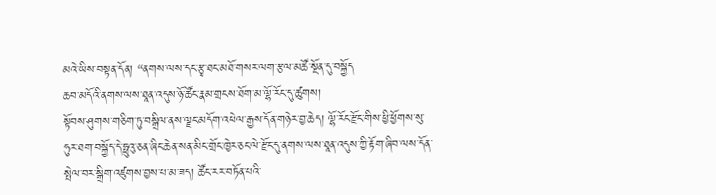མའེ་ཡིས་བསྟན་དོན། “ནགས་ལས་དང་རྩྭ་ཐང་མཐོ་གསར་ལག་རྩལ་མཚོ་སྔོན་དུ་བསྐྱོད
ཆབ་མདོའི་ནགས་ལས་ཐཱན་འདུས་ཉོ་ཚོང་རྣམ་གྲངས་ཐོག་མ་ལྷོ་རོང་དུ་ཚུགས།
སྟོབས་ཤུགས་གཅིག་ཏུ་བསྒྲིལ་ནས་ལྗང་མདོག་འཕེལ་རྒྱས་དོན་གཉེར་བྱ་ཆེད། ལྷོ་རོང་རྫོང་གིས་ཕྱི་ཕྱོགས་སུ་ཧུར་ཐག་བསྐྱོད་དེ་ཧྥུའུ་ཅན་ཞིང་ཆེན་སན་མིང་གྲོང་ཁྱེར་ཅང་ལེ་རྫོང་དུ་ནགས་ལས་ཐཱན་འདུས་ཀྱི་རྟོག་ཞིབ་ལས་དོན་སྤེལ་བར་སྒྲིག་འཛུགས་བྱས་པ་མ་ཟད། ཚོང་རར་བཏོན་པའི་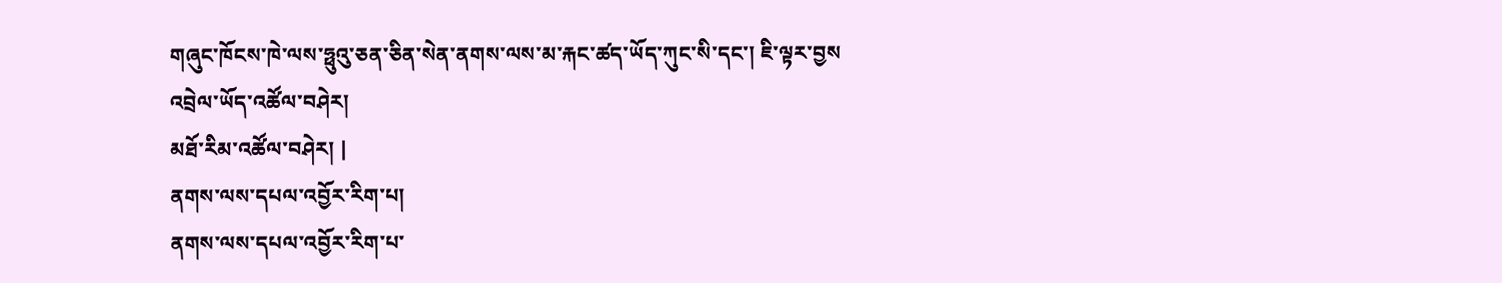གཞུང་ཁོངས་ཁེ་ལས་ཧྥུའུ་ཅན་ཅིན་སེན་ནགས་ལས་མ་རྐང་ཚད་ཡོད་ཀུང་སི་དང་། ཇི་ལྟར་བྱས
འབྲེལ་ཡོད་འཚོལ་བཤེར།
མཐོ་རིམ་འཚོལ་བཤེར། |
ནགས་ལས་དཔལ་འབྱོར་རིག་པ།
ནགས་ལས་དཔལ་འབྱོར་རིག་པ་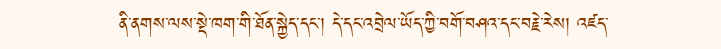ནི་ནགས་ལས་སྡེ་ཁག་གི་ཐོན་སྐྱེད་དང་། དེ་དང་འབྲེལ་ཡོད་ཀྱི་བགོ་བཤའ་དང་བརྗེ་རེས། འཛད་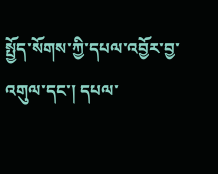སྤྱོད་སོགས་ཀྱི་དཔལ་འབྱོར་བྱ་འགུལ་དང་། དཔལ་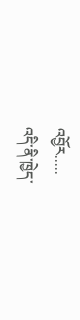འབྱོར.....
འདི་ནི་ཁྱེད་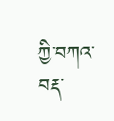ཀྱི་བཀའ་བརྡ་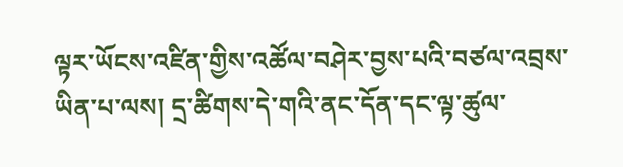ལྟར་ཡོངས་འཛིན་གྱིས་འཚོལ་བཤེར་བྱས་པའི་བཙལ་འབྲས་ཡིན་པ་ལས། དྲ་ཚིགས་དེ་གའི་ནང་དོན་དང་ལྟ་ཚུལ་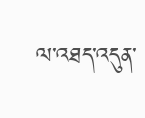ལ་འཐད་འདུན་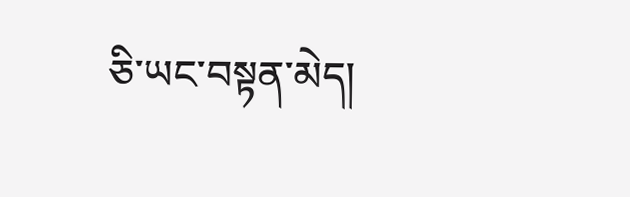ཅི་ཡང་བསྟན་མེད།